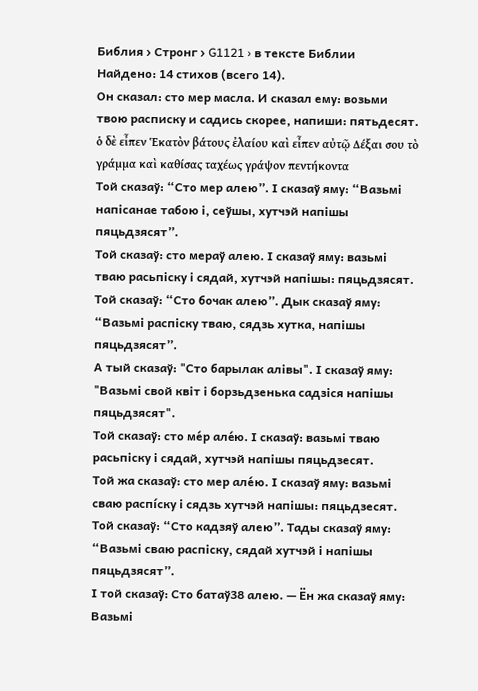Библия › Стронг › G1121 › в тексте Библии
Найдено: 14 стихов (всего 14).
Он сказал: сто мер масла. И сказал ему: возьми твою расписку и садись скорее, напиши: пятьдесят.
ὁ δὲ εἶπεν Ἑκατὸν βάτους ἐλαίου καὶ εἶπεν αὐτῷ Δέξαι σου τὸ γράμμα καὶ καθίσας ταχέως γράψον πεντήκοντα
Той сказаў: “Сто мер алею”. І сказаў яму: “Вазьмі напісанае табою і, сеўшы, хутчэй напішы пяцьдзясят”.
Той сказаў: сто мераў алею. І сказаў яму: вазьмі тваю расьпіску і сядай, хутчэй напішы: пяцьдзясят.
Той сказаў: “Сто бочак алею”. Дык сказаў яму: “Вазьмі распіску тваю, сядзь хутка, напішы пяцьдзясят”.
А тый сказаў: "Сто барылак алівы". І сказаў яму: "Вазьмі свой квіт і борзьдзенька садзіся напішы пяцьдзясят".
Той сказаў: сто ме́р але́ю. І сказаў: вазьмі тваю расьпіску і сядай, хутчэй напішы пяцьдзесят.
Той жа сказаў: сто мер але́ю. І сказаў яму: вазьмі сваю распíску і сядзь хутчэй напішы: пяцьдзесят.
Той сказаў: “Сто кадзяў алею”. Тады сказаў яму: “Вазьмі сваю распіску, сядай хутчэй і напішы пяцьдзясят”.
І той сказаў: Сто батаў38 алею. — Ён жа сказаў яму: Вазьмі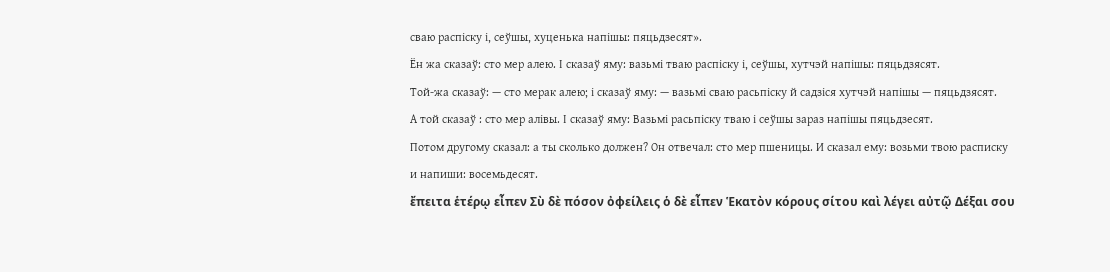сваю распіску і, сеўшы, хуценька напішы: пяцьдзесят».
Ён жа сказаў: сто мер алею. І сказаў яму: вазьмі тваю распіску і, сеўшы, хутчэй напішы: пяцьдзясят.
Той-жа сказаў: — сто мерак алею; і сказаў яму: — вазьмі сваю расьпіску й садзіся хутчэй напішы — пяцьдзясят.
А той сказаў : сто мер алівы. І сказаў яму: Вазьмі расьпіску тваю і сеўшы зараз напішы пяцьдзесят.
Потом другому сказал: а ты сколько должен? Он отвечал: сто мер пшеницы. И сказал ему: возьми твою расписку и напиши: восемьдесят.
ἔπειτα ἑτέρῳ εἶπεν Σὺ δὲ πόσον ὀφείλεις ὁ δὲ εἶπεν Ἑκατὸν κόρους σίτου καὶ λέγει αὐτῷ Δέξαι σου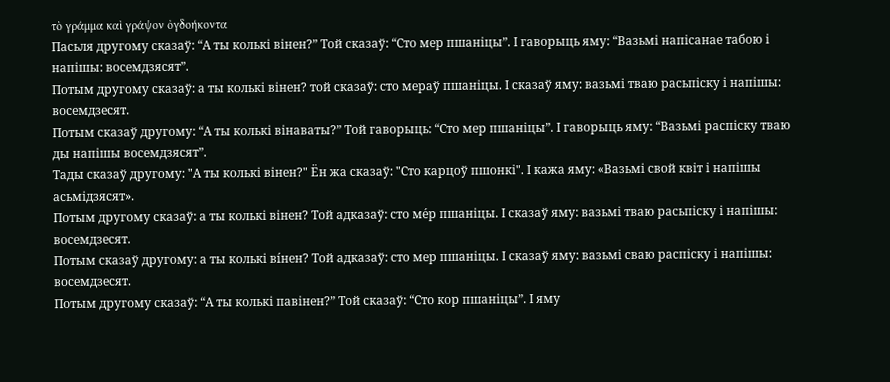τὸ γράμμα καὶ γράψον ὀγδοήκοντα
Пасьля другому сказаў: “А ты колькі вінен?” Той сказаў: “Сто мер пшаніцы”. І гаворыць яму: “Вазьмі напісанае табою і напішы: восемдзясят”.
Потым другому сказаў: а ты колькі вінен? той сказаў: сто мераў пшаніцы. І сказаў яму: вазьмі тваю расьпіску і напішы: восемдзесят.
Потым сказаў другому: “А ты колькі вінаваты?” Той гаворыць: “Сто мер пшаніцы”. І гаворыць яму: “Вазьмі распіску тваю ды напішы восемдзясят”.
Тады сказаў другому: "А ты колькі вінен?" Ён жа сказаў: "Сто карцоў пшонкі". І кажа яму: «Вазьмі свой квіт і напішы асьмідзясят».
Потым другому сказаў: а ты колькі вінен? Той адказаў: сто ме́р пшаніцы. І сказаў яму: вазьмі тваю расьпіску і напішы: восемдзесят.
Потым сказаў другому: а ты колькі вíнен? Той адказаў: сто мер пшаніцы. І сказаў яму: вазьмі сваю распіску і напішы: восемдзесят.
Потым другому сказаў: “А ты колькі павінен?” Той сказаў: “Сто кор пшаніцы”. І яму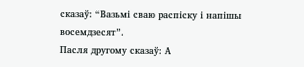сказаў: “Вазьмі сваю распіску і напішы восемдзесят”.
Пасля другому сказаў: А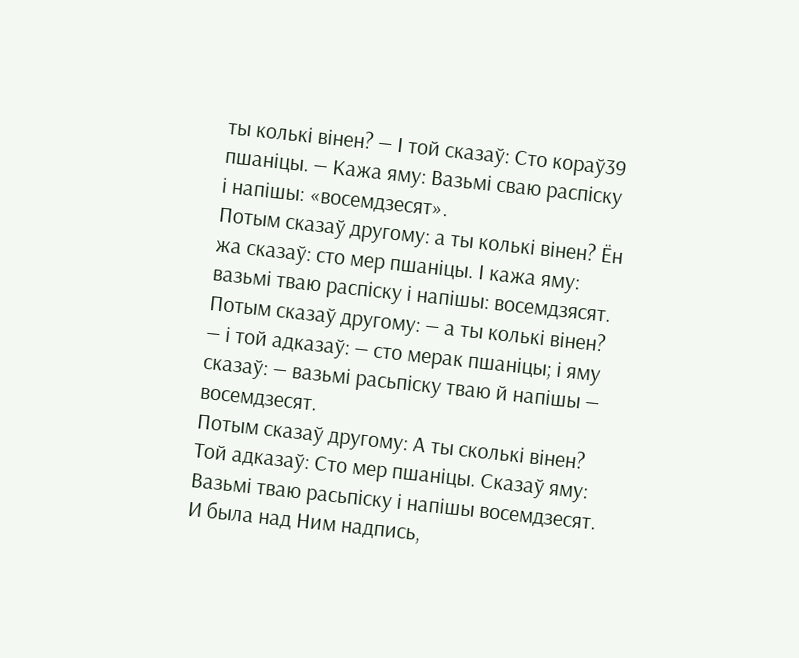ты колькі вінен? — І той сказаў: Сто кораў39 пшаніцы. — Кажа яму: Вазьмі сваю распіску і напішы: «восемдзесят».
Потым сказаў другому: а ты колькі вінен? Ён жа сказаў: сто мер пшаніцы. І кажа яму: вазьмі тваю распіску і напішы: восемдзясят.
Потым сказаў другому: — а ты колькі вінен? — і той адказаў: — сто мерак пшаніцы; і яму сказаў: — вазьмі расьпіску тваю й напішы — восемдзесят.
Потым сказаў другому: А ты сколькі вінен? Той адказаў: Сто мер пшаніцы. Сказаў яму: Вазьмі тваю расьпіску і напішы восемдзесят.
И была над Ним надпись,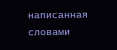написанная словами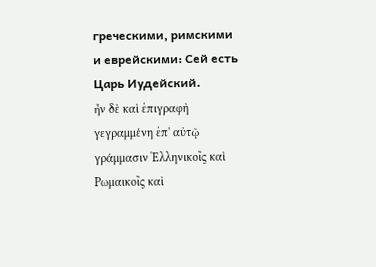греческими, римскими и еврейскими: Сей есть Царь Иудейский.
ἦν δὲ καὶ ἐπιγραφὴ γεγραμμένη ἐπ' αὐτῷ γράμμασιν Ἑλληνικοῖς καὶ Ρωμαικοῖς καὶ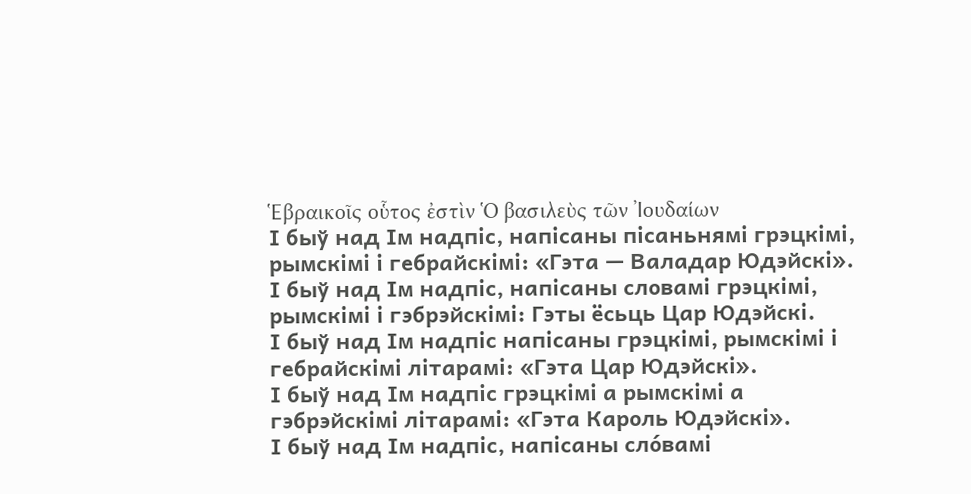Ἑβραικοῖς οὗτος ἐστὶν Ὁ βασιλεὺς τῶν Ἰουδαίων
І быў над Ім надпіс, напісаны пісаньнямі грэцкімі, рымскімі і гебрайскімі: «Гэта — Валадар Юдэйскі».
І быў над Ім надпіс, напісаны словамі грэцкімі, рымскімі і гэбрэйскімі: Гэты ёсьць Цар Юдэйскі.
І быў над Ім надпіс напісаны грэцкімі, рымскімі і гебрайскімі літарамі: «Гэта Цар Юдэйскі».
І быў над Ім надпіс грэцкімі а рымскімі а гэбрэйскімі літарамі: «Гэта Кароль Юдэйскі».
І быў над Ім надпіс, напісаны сло́вамі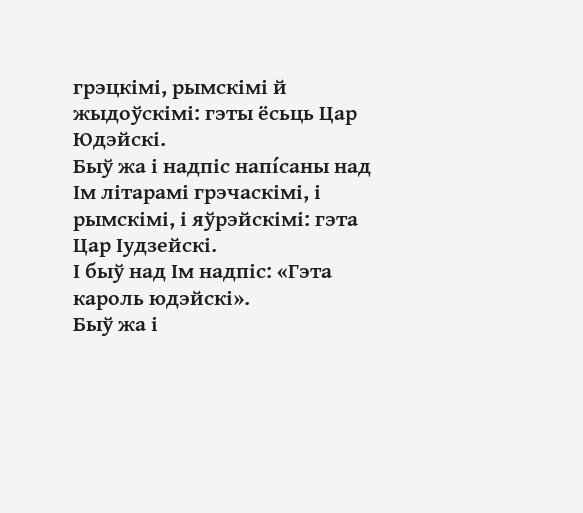грэцкімі, рымскімі й жыдоўскімі: гэты ёсьць Цар Юдэйскі.
Быў жа і надпіс напíсаны над Ім літарамі грэчаскімі, і рымскімі, і яўрэйскімі: гэта Цар Іудзейскі.
І быў над Ім надпіс: «Гэта кароль юдэйскі».
Быў жа і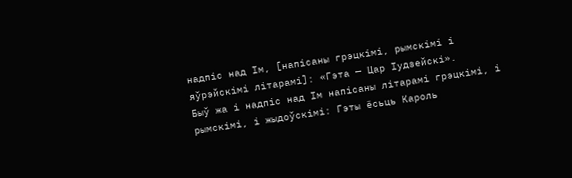надпіс над Ім, [напісаны грэцкімі, рымскімі і яўрэйскімі літарамі]: «Гэта — Цар Іудзейскі».
Быў жа і надпіс над Ім напісаны літарамі грэцкімі, і рымскімі, і жыдоўскімі: Гэты ёсьць Кароль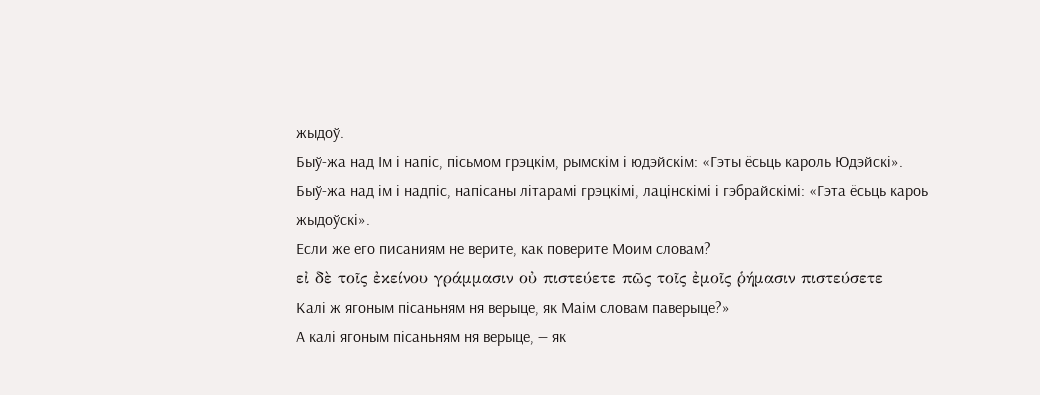жыдоў.
Быў-жа над Ім і напіс, пісьмом грэцкім, рымскім і юдэйскім: «Гэты ёсьць кароль Юдэйскі».
Быў-жа над ім і надпіс, напісаны літарамі грэцкімі, лацінскімі і гэбрайскімі: «Гэта ёсьць кароь жыдоўскі».
Если же его писаниям не верите, как поверите Моим словам?
εἰ δὲ τοῖς ἐκείνου γράμμασιν οὐ πιστεύετε πῶς τοῖς ἐμοῖς ῥήμασιν πιστεύσετε
Калі ж ягоным пісаньням ня верыце, як Маім словам паверыце?»
А калі ягоным пісаньням ня верыце, — як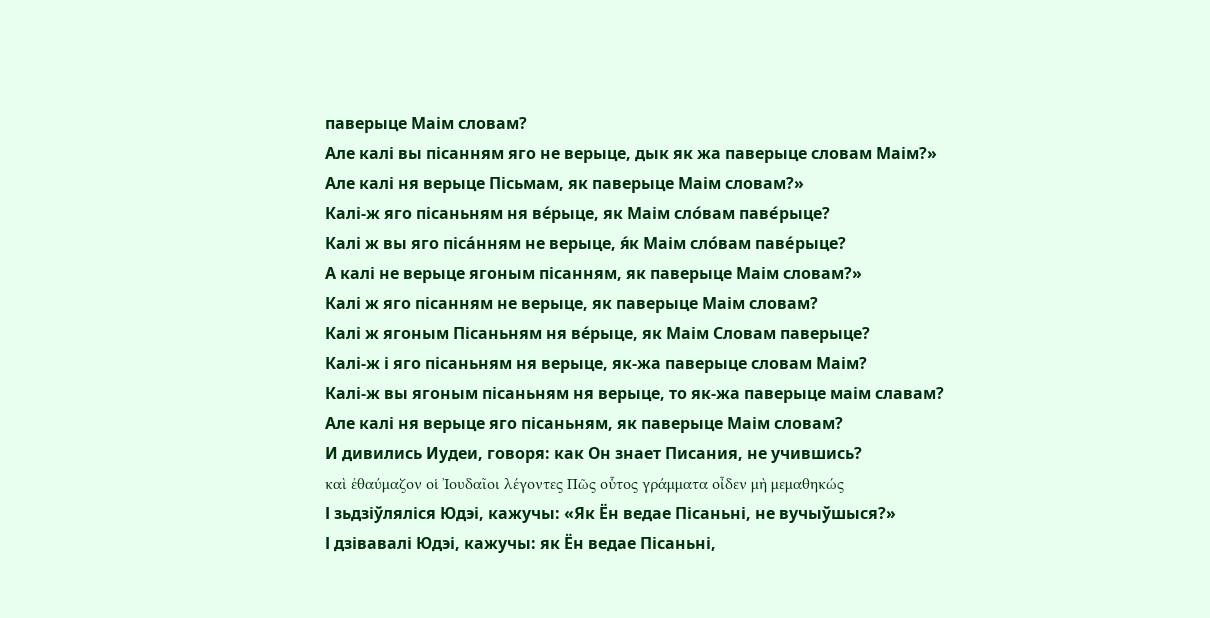паверыце Маім словам?
Але калі вы пісанням яго не верыце, дык як жа паверыце словам Маім?»
Але калі ня верыце Пісьмам, як паверыце Маім словам?»
Калі-ж яго пісаньням ня ве́рыце, як Маім сло́вам паве́рыце?
Калі ж вы яго піса́нням не верыце, я́к Маім сло́вам паве́рыце?
А калі не верыце ягоным пісанням, як паверыце Маім словам?»
Калі ж яго пісанням не верыце, як паверыце Маім словам?
Калі ж ягоным Пісаньням ня ве́рыце, як Маім Словам паверыце?
Калі-ж і яго пісаньням ня верыце, як-жа паверыце словам Маім?
Калі-ж вы ягоным пісаньням ня верыце, то як-жа паверыце маім славам?
Але калі ня верыце яго пісаньням, як паверыце Маім словам?
И дивились Иудеи, говоря: как Он знает Писания, не учившись?
καὶ ἐθαύμαζον οἱ Ἰουδαῖοι λέγοντες Πῶς οὗτος γράμματα οἶδεν μὴ μεμαθηκώς
І зьдзіўляліся Юдэі, кажучы: «Як Ён ведае Пісаньні, не вучыўшыся?»
І дзівавалі Юдэі, кажучы: як Ён ведае Пісаньні,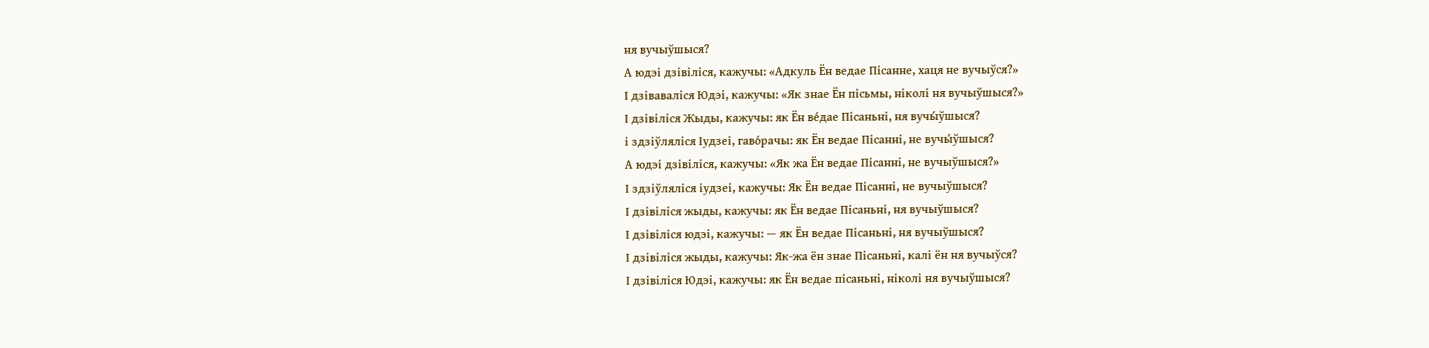ня вучыўшыся?
А юдэі дзівіліся, кажучы: «Адкуль Ён ведае Пісанне, хаця не вучыўся?»
І дзіваваліся Юдэі, кажучы: «Як знае Ён пісьмы, ніколі ня вучыўшыся?»
І дзівіліся Жыды, кажучы: як Ён ве́дае Пісаньні, ня вучы́ўшыся?
і здзіўляліся Іудзеі, гаво́рачы: як Ён ведае Пісанні, не вучы́ўшыся?
А юдэі дзівіліся, кажучы: «Як жа Ён ведае Пісанні, не вучыўшыся?»
І здзіўляліся іудзеі, кажучы: Як Ён ведае Пісанні, не вучыўшыся?
І дзівіліся жыды, кажучы: як Ён ведае Пісаньні, ня вучыўшыся?
І дзівіліся юдэі, кажучы: — як Ён ведае Пісаньні, ня вучыўшыся?
І дзівіліся жыды, кажучы: Як-жа ён знае Пісаньні, калі ён ня вучыўся?
І дзівіліся Юдэі, кажучы: як Ён ведае пісаньні, ніколі ня вучыўшыся?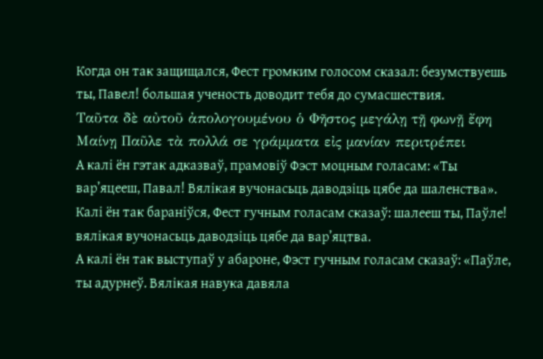Когда он так защищался, Фест громким голосом сказал: безумствуешь ты, Павел! большая ученость доводит тебя до сумасшествия.
Ταῦτα δὲ αὐτοῦ ἀπολογουμένου ὁ Φῆστος μεγάλῃ τῇ φωνῇ ἔφη Μαίνῃ Παῦλε τὰ πολλά σε γράμματα εἰς μανίαν περιτρέπει
А калі ён гэтак адказваў, прамовіў Фэст моцным голасам: «Ты вар’яцееш, Павал! Вялікая вучонасьць даводзіць цябе да шаленства».
Калі ён так бараніўся, Фест гучным голасам сказаў: шалееш ты, Паўле! вялікая вучонасьць даводзіць цябе да вар’яцтва.
А калі ён так выступаў у абароне, Фэст гучным голасам сказаў: «Паўле, ты адурнеў. Вялікая навука давяла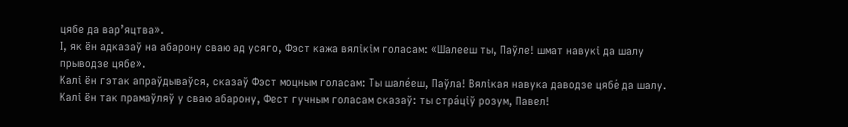цябе да вар’яцтва».
І, як ён адказаў на абарону сваю ад усяго, Фэст кажа вялікім голасам: «Шалееш ты, Паўле! шмат навукі да шалу прыводзе цябе».
Калі ён гэтак апраўдываўся, сказаў Фэст моцным голасам: Ты шале́еш, Паўла! Вялікая навука даводзе цябе́ да шалу.
Калі ён так прамаўляў у сваю абарону, Фест гучным голасам сказаў: ты стра́ціў розум, Павел!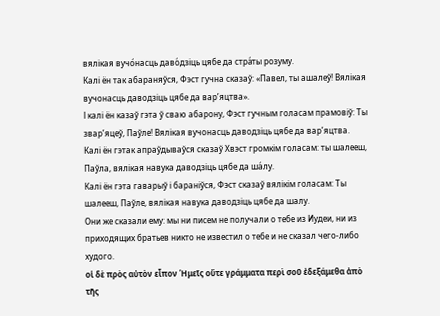вялікая вучо́насць даво́дзіць цябе да стра́ты розуму.
Калі ён так абараняўся, Фэст гучна сказаў: «Павел, ты ашалеў! Вялікая вучонасць даводзіць цябе да вар’яцтва».
І калі ён казаў гэта ў сваю абарону, Фэст гучным голасам прамовіў: Ты звар’яцеў, Паўле! Вялікая вучонасць даводзіць цябе да вар’яцтва.
Калі ён гэтак апраўдываўся сказаў Хвэст громкім голасам: ты шалееш, Паўла, вялікая навука даводзіць цябе да ша́лу.
Калі ён гэта гаварыў і бараніўся, Фэст сказаў вялікім голасам: Ты шалееш, Паўле, вялікая навука даводзіць цябе да шалу.
Они же сказали ему: мы ни писем не получали о тебе из Иудеи, ни из приходящих братьев никто не известил о тебе и не сказал чего-либо худого.
οἱ δὲ πρὸς αὐτὸν εἶπον Ἡμεῖς οὔτε γράμματα περὶ σοῦ ἐδεξάμεθα ἀπὸ τῆς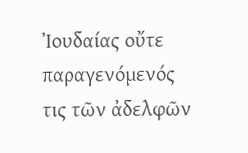Ἰουδαίας οὔτε παραγενόμενός τις τῶν ἀδελφῶν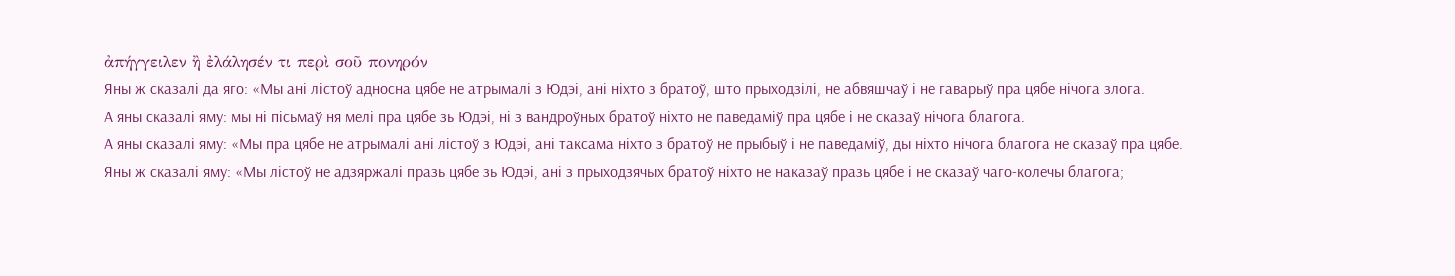ἀπήγγειλεν ἢ ἐλάλησέν τι περὶ σοῦ πονηρόν
Яны ж сказалі да яго: «Мы ані лістоў адносна цябе не атрымалі з Юдэі, ані ніхто з братоў, што прыходзілі, не абвяшчаў і не гаварыў пра цябе нічога злога.
А яны сказалі яму: мы ні пісьмаў ня мелі пра цябе зь Юдэі, ні з вандроўных братоў ніхто не паведаміў пра цябе і не сказаў нічога благога.
А яны сказалі яму: «Мы пра цябе не атрымалі ані лістоў з Юдэі, ані таксама ніхто з братоў не прыбыў і не паведаміў, ды ніхто нічога благога не сказаў пра цябе.
Яны ж сказалі яму: «Мы лістоў не адзяржалі празь цябе зь Юдэі, ані з прыходзячых братоў ніхто не наказаў празь цябе і не сказаў чаго-колечы благога;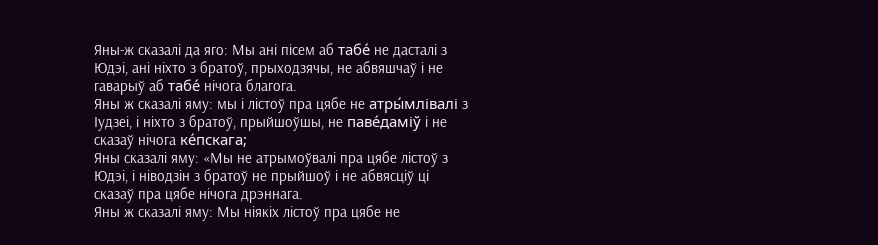Яны-ж сказалі да яго: Мы ані пісем аб табе́ не дасталі з Юдэі, ані ніхто з братоў, прыходзячы, не абвяшчаў і не гаварыў аб табе́ нічога благога.
Яны ж сказалі яму: мы і лістоў пра цябе не атры́млівалі з Іудзеі, і ніхто з братоў, прыйшоўшы, не паве́даміў і не сказаў нічога ке́пскага;
Яны сказалі яму: «Мы не атрымоўвалі пра цябе лістоў з Юдэі, і ніводзін з братоў не прыйшоў і не абвясціў ці сказаў пра цябе нічога дрэннага.
Яны ж сказалі яму: Мы ніякіх лістоў пра цябе не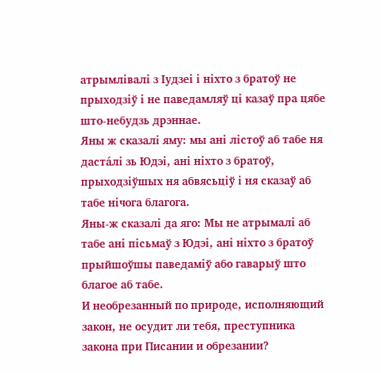атрымлівалі з Іудзеі і ніхто з братоў не прыходзіў і не паведамляў ці казаў пра цябе што-небудзь дрэннае.
Яны ж сказалі яму: мы ані лістоў аб табе ня даста́лі зь Юдэі, ані ніхто з братоў, прыходзіўшых ня абвясьціў і ня сказаў аб табе нічога благога.
Яны-ж сказалі да яго: Мы не атрымалі аб табе ані пісьмаў з Юдэі, ані ніхто з братоў прыйшоўшы паведаміў або гаварыў што благое аб табе.
И необрезанный по природе, исполняющий закон, не осудит ли тебя, преступника закона при Писании и обрезании?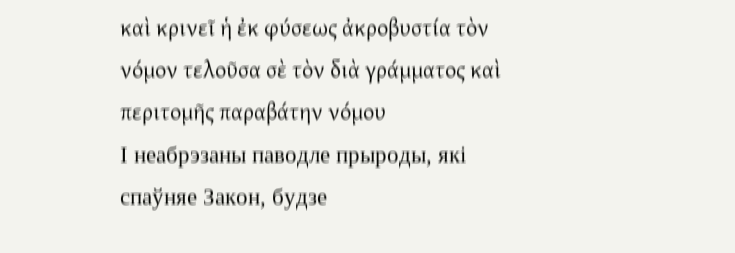καὶ κρινεῖ ἡ ἐκ φύσεως ἀκροβυστία τὸν νόμον τελοῦσα σὲ τὸν διὰ γράμματος καὶ περιτομῆς παραβάτην νόμου
І неабрэзаны паводле прыроды, які спаўняе Закон, будзе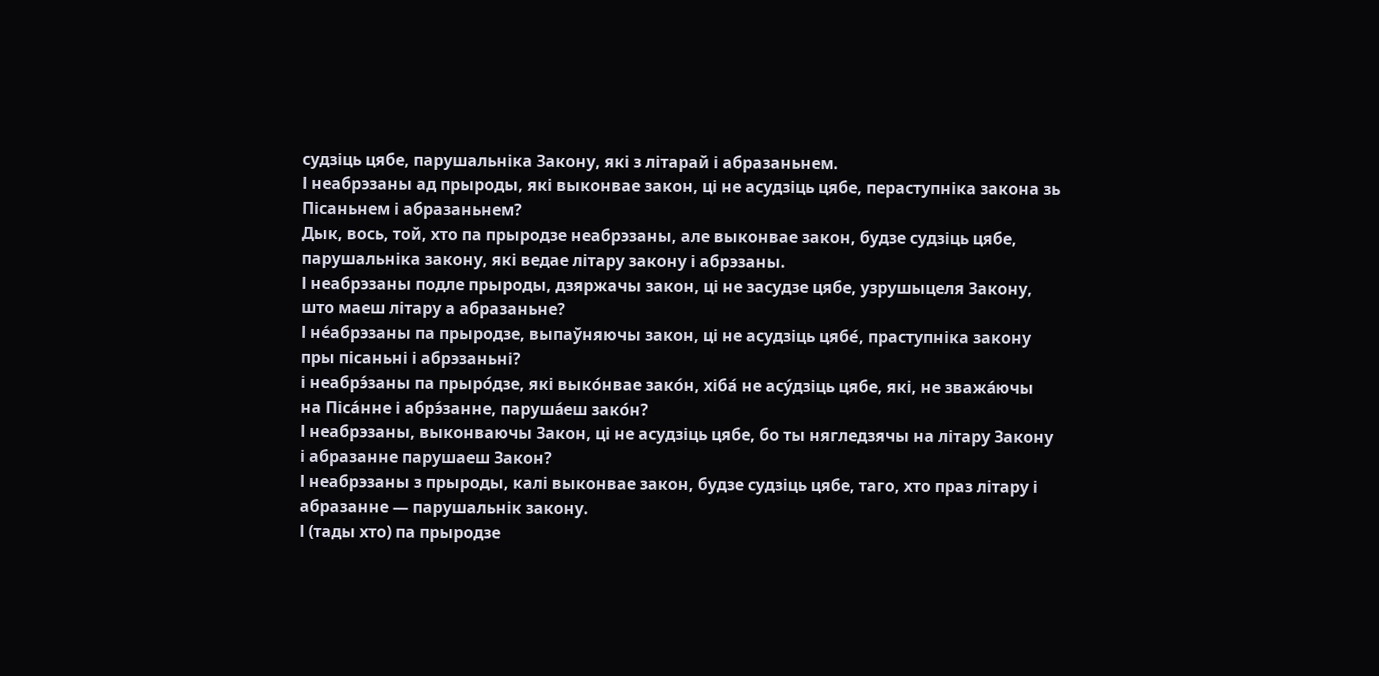судзіць цябе, парушальніка Закону, які з літарай і абразаньнем.
І неабрэзаны ад прыроды, які выконвае закон, ці не асудзіць цябе, пераступніка закона зь Пісаньнем і абразаньнем?
Дык, вось, той, хто па прыродзе неабрэзаны, але выконвае закон, будзе судзіць цябе, парушальніка закону, які ведае літару закону і абрэзаны.
І неабрэзаны подле прыроды, дзяржачы закон, ці не засудзе цябе, узрушыцеля Закону, што маеш літару а абразаньне?
І не́абрэзаны па прыродзе, выпаўняючы закон, ці не асудзіць цябе́, праступніка закону пры пісаньні і абрэзаньні?
і неабрэ́заны па прыро́дзе, які выко́нвае зако́н, хіба́ не асу́дзіць цябе, які, не зважа́ючы на Піса́нне і абрэ́занне, паруша́еш зако́н?
І неабрэзаны, выконваючы Закон, ці не асудзіць цябе, бо ты нягледзячы на літару Закону і абразанне парушаеш Закон?
І неабрэзаны з прыроды, калі выконвае закон, будзе судзіць цябе, таго, хто праз літару і абразанне — парушальнік закону.
І (тады хто) па прыродзе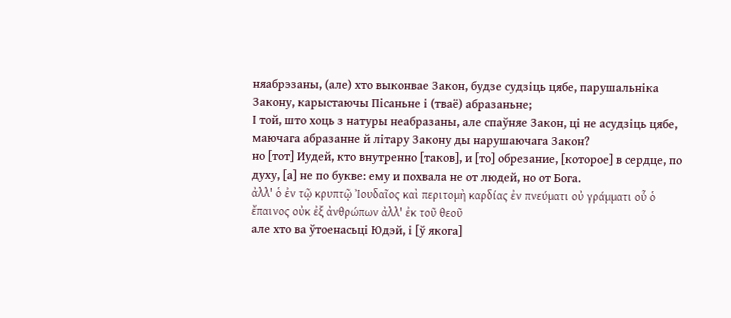няабрэзаны, (але) хто выконвае Закон, будзе судзіць цябе, парушальніка Закону, карыстаючы Пісаньне і (тваё) абразаньне;
І той, што хоць з натуры неабразаны, але спаўняе Закон, ці не асудзіць цябе, маючага абразанне й літару Закону ды нарушаючага Закон?
но [тот] Иудей, кто внутренно [таков], и [то] обрезание, [которое] в сердце, по духу, [а] не по букве: ему и похвала не от людей, но от Бога.
ἀλλ' ὁ ἐν τῷ κρυπτῷ Ἰουδαῖος καὶ περιτομὴ καρδίας ἐν πνεύματι οὐ γράμματι οὗ ὁ ἔπαινος οὐκ ἐξ ἀνθρώπων ἀλλ' ἐκ τοῦ θεοῦ
але хто ва ўтоенасьці Юдэй, і [ў якога]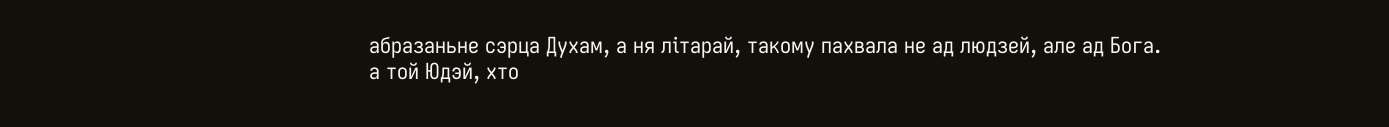абразаньне сэрца Духам, а ня літарай, такому пахвала не ад людзей, але ад Бога.
а той Юдэй, хто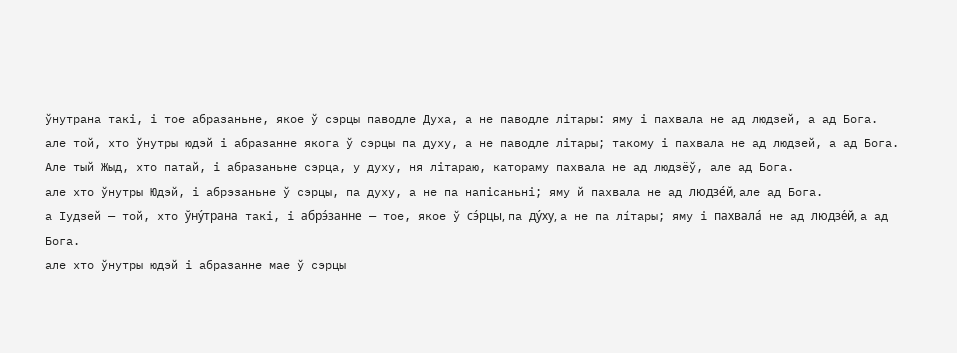ўнутрана такі, і тое абразаньне, якое ў сэрцы паводле Духа, а не паводле літары: яму і пахвала не ад людзей, а ад Бога.
але той, хто ўнутры юдэй і абразанне якога ў сэрцы па духу, а не паводле літары; такому і пахвала не ад людзей, а ад Бога.
Але тый Жыд, хто патай, і абразаньне сэрца, у духу, ня літараю, катораму пахвала не ад людзёў, але ад Бога.
але хто ўнутры Юдэй, і абрэзаньне ў сэрцы, па духу, а не па напісаньні; яму й пахвала не ад людзе́й, але ад Бога.
а Іудзей — той, хто ўну́трана такі, і абрэ́занне — тое, якое ў сэ́рцы, па ду́ху, а не па лíтары; яму і пахвала́ не ад людзе́й, а ад Бога.
але хто ўнутры юдэй і абразанне мае ў сэрцы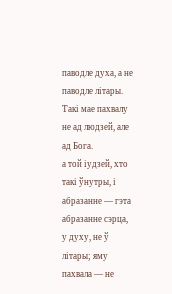паводле духа, а не паводле літары. Такі мае пахвалу не ад людзей, але ад Бога.
а той іудзей, хто такі ўнутры, і абразанне — гэта абразанне сэрца, у духу, не ў літары; яму пахвала — не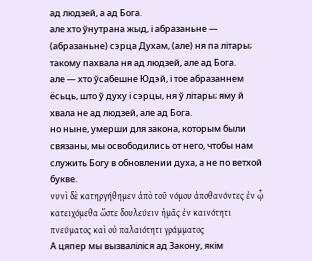ад людзей, а ад Бога.
але хто ўнутрана жыд, і абразаньне — (абразаньне) сэрца Духам, (але) ня па літары; такому пахвала ня ад людзей, але ад Бога.
але — хто ўсабешне Юдэй, і тое абразаннем ёсьць, што ў духу і сэрцы, ня ў літары; яму й хвала не ад людзей, але ад Бога.
но ныне, умерши для закона, которым были связаны, мы освободились от него, чтобы нам служить Богу в обновлении духа, а не по ветхой букве.
νυνὶ δὲ κατηργήθημεν ἀπὸ τοῦ νόμου ἀποθανόντες ἐν ᾧ κατειχόμεθα ὥστε δουλεύειν ἡμᾶς ἐν καινότητι πνεύματος καὶ οὐ παλαιότητι γράμματος
А цяпер мы вызваліліся ад Закону, якім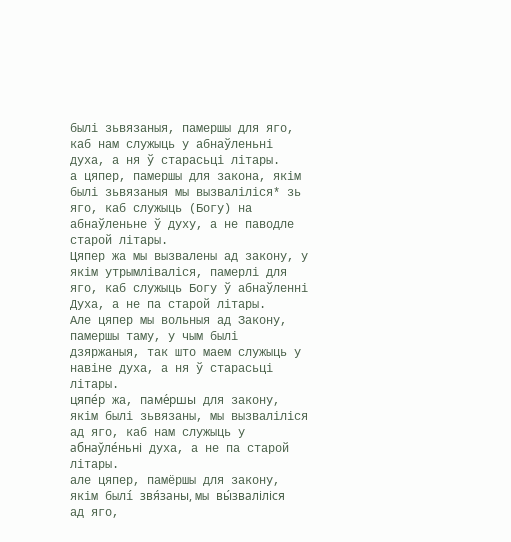былі зьвязаныя, памершы для яго, каб нам служыць у абнаўленьні духа, а ня ў старасьці літары.
а цяпер, памершы для закона, якім былі зьвязаныя мы вызваліліся* зь яго, каб служыць (Богу) на абнаўленьне ў духу, а не паводле старой літары.
Цяпер жа мы вызвалены ад закону, у якім утрымліваліся, памерлі для яго, каб служыць Богу ў абнаўленні Духа, а не па старой літары.
Але цяпер мы вольныя ад Закону, памершы таму, у чым былі дзяржаныя, так што маем служыць у навіне духа, а ня ў старасьці літары.
цяпе́р жа, паме́ршы для закону, якім былі зьвязаны, мы вызваліліся ад яго, каб нам служыць у абнаўле́ньні духа, а не па старой літары.
але цяпер, памёршы для закону, якім былí звя́заны, мы вы́зваліліся ад яго,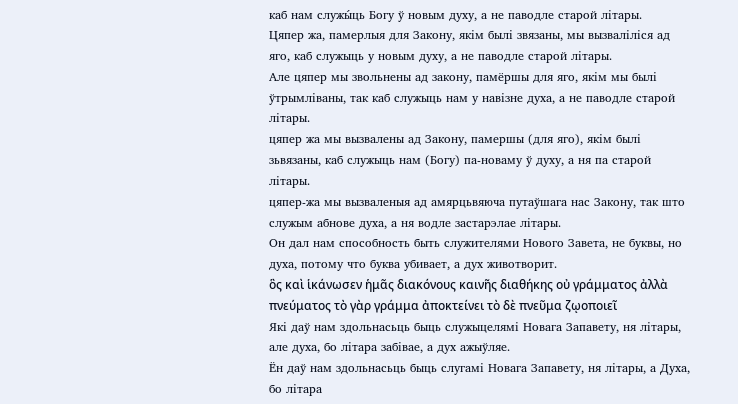каб нам служы́ць Богу ў новым духу, а не паводле старой літары.
Цяпер жа, памерлыя для Закону, якім былі звязаны, мы вызваліліся ад яго, каб служыць у новым духу, а не паводле старой літары.
Але цяпер мы звольнены ад закону, памёршы для яго, якім мы былі ўтрымліваны, так каб служыць нам у навізне духа, а не паводле старой літары.
цяпер жа мы вызвалены ад Закону, памершы (для яго), якім былі зьвязаны, каб служыць нам (Богу) па-новаму ў духу, а ня па старой літары.
цяпер-жа мы вызваленыя ад амярцьвяюча путаўшага нас Закону, так што служым абнове духа, а ня водле застарэлае літары.
Он дал нам способность быть служителями Нового Завета, не буквы, но духа, потому что буква убивает, а дух животворит.
ὃς καὶ ἱκάνωσεν ἡμᾶς διακόνους καινῆς διαθήκης οὐ γράμματος ἀλλὰ πνεύματος τὸ γὰρ γράμμα ἀποκτείνει τὸ δὲ πνεῦμα ζῳοποιεῖ
Які даў нам здольнасьць быць служыцелямі Новага Запавету, ня літары, але духа, бо літара забівае, а дух ажыўляе.
Ён даў нам здольнасьць быць слугамі Новага Запавету, ня літары, а Духа, бо літара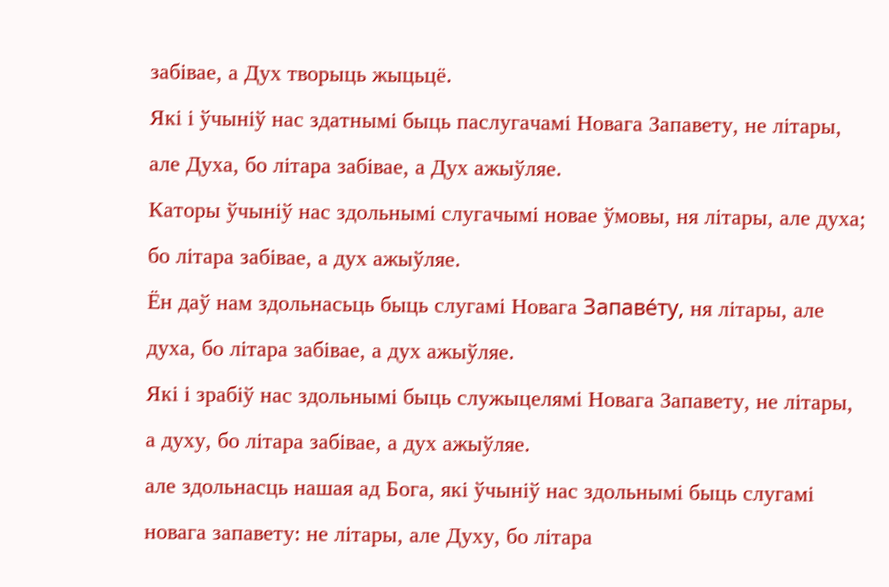забівае, а Дух творыць жыцьцё.
Які і ўчыніў нас здатнымі быць паслугачамі Новага Запавету, не літары, але Духа, бо літара забівае, а Дух ажыўляе.
Каторы ўчыніў нас здольнымі слугачымі новае ўмовы, ня літары, але духа; бо літара забівае, а дух ажыўляе.
Ён даў нам здольнасьць быць слугамі Новага Запаве́ту, ня літары, але духа, бо літара забівае, а дух ажыўляе.
Які і зрабіў нас здольнымі быць служыцелямі Новага Запавету, не літары, а духу, бо літара забівае, а дух ажыўляе.
але здольнасць нашая ад Бога, які ўчыніў нас здольнымі быць слугамі новага запавету: не літары, але Духу, бо літара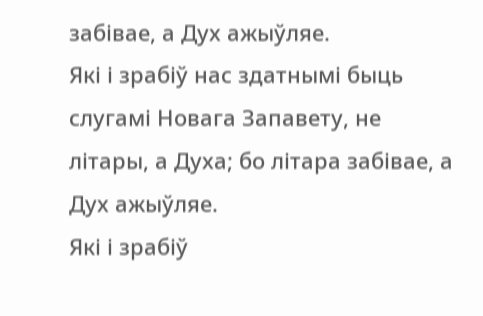забівае, а Дух ажыўляе.
Які і зрабіў нас здатнымі быць слугамі Новага Запавету, не літары, а Духа; бо літара забівае, а Дух ажыўляе.
Які і зрабіў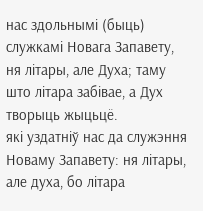нас здольнымі (быць) служкамі Новага Запавету, ня літары, але Духа; таму што літара забівае, а Дух творыць жыцьцё.
які уздатніў нас да служэння Новаму Запавету: ня літары, але духа, бо літара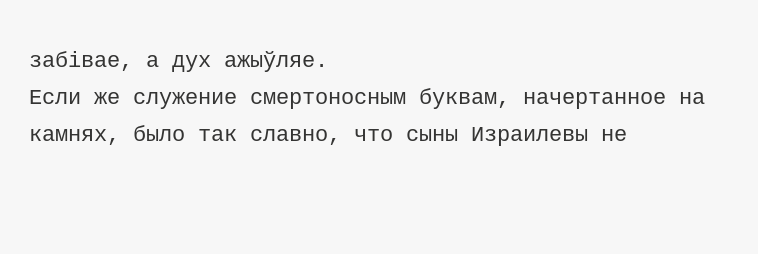забівае, а дух ажыўляе.
Если же служение смертоносным буквам, начертанное на камнях, было так славно, что сыны Израилевы не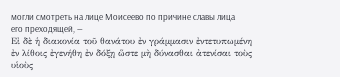могли смотреть на лице Моисеево по причине славы лица его преходящей, —
Εἰ δὲ ἡ διακονία τοῦ θανάτου ἐν γράμμασιν ἐντετυπωμένη ἐν λίθοις ἐγενήθη ἐν δόξῃ ὥστε μὴ δύνασθαι ἀτενίσαι τοὺς υἱοὺς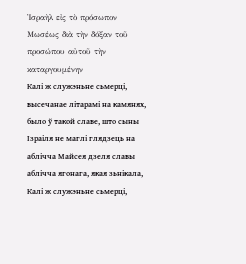Ἰσραὴλ εἰς τὸ πρόσωπον Μωσέως διὰ τὴν δόξαν τοῦ προσώπου αὐτοῦ τὴν καταργουμένην
Калі ж служэньне сьмерці, высечанае літарамі на камянях, было ў такой славе, што сыны Ізраіля не маглі глядзець на аблічча Майсея дзеля славы аблічча ягонага, якая зьнікала,
Калі ж служэньне сьмерці,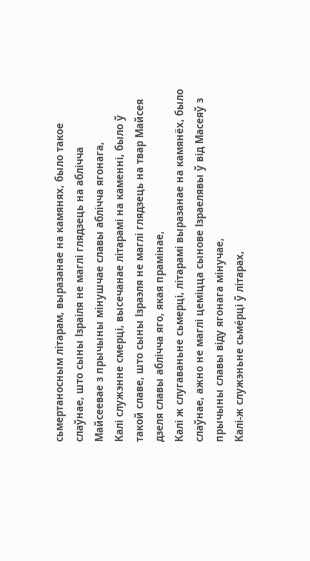сьмертаносным літарам, выразанае на камянях, было такое слаўнае, што сыны Ізраіля не маглі глядзець на аблічча Майсеевае з прычыны мінушчае славы аблічча ягонага,
Калі служэнне смерці, высечанае літарамі на каменні, было ў такой славе, што сыны Ізраэля не маглі глядзець на твар Майсея дзеля славы аблічча яго, якая прамінае,
Калі ж слугаваньне сьмерці, літарамі выразанае на камянёх, было слаўнае, ажно не маглі цеміцца сынове Ізраелявы ў від Масеяў з прычыны славы віду ягонага мінучае,
Калі-ж служэньне сьме́рці ў літарах,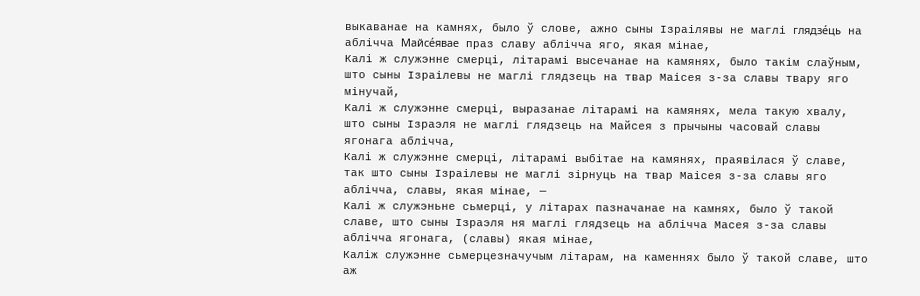выкаванае на камнях, было ў слове, ажно сыны Ізраілявы не маглі глядзе́ць на аблічча Майсе́явае праз славу аблічча яго, якая мінае,
Калі ж служэнне смерці, літарамі высечанае на камянях, было такім слаўным, што сыны Ізраілевы не маглі глядзець на твар Маісея з-за славы твару яго мінучай,
Калі ж служэнне смерці, выразанае літарамі на камянях, мела такую хвалу, што сыны Ізраэля не маглі глядзець на Майсея з прычыны часовай славы ягонага аблічча,
Калі ж служэнне смерці, літарамі выбітае на камянях, праявілася ў славе, так што сыны Ізраілевы не маглі зірнуць на твар Маісея з-за славы яго аблічча, славы, якая мінае, —
Калі ж служэньне сьмерці, у літарах пазначанае на камнях, было ў такой славе, што сыны Ізраэля ня маглі глядзець на аблічча Масея з-за славы аблічча ягонага, (славы) якая мінае,
Каліж служэнне сьмерцезначучым літарам, на каменнях было ў такой славе, што аж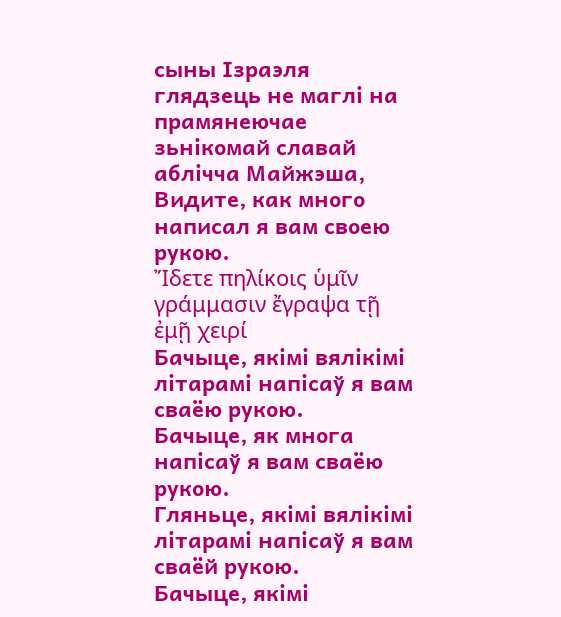сыны Ізраэля глядзець не маглі на прамянеючае зьнікомай славай аблічча Майжэша,
Видите, как много написал я вам своею рукою.
Ἴδετε πηλίκοις ὑμῖν γράμμασιν ἔγραψα τῇ ἐμῇ χειρί
Бачыце, якімі вялікімі літарамі напісаў я вам сваёю рукою.
Бачыце, як многа напісаў я вам сваёю рукою.
Гляньце, якімі вялікімі літарамі напісаў я вам сваёй рукою.
Бачыце, якімі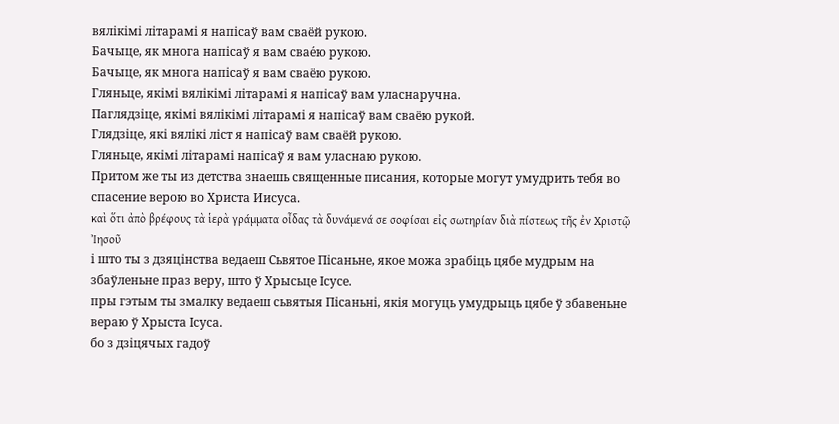вялікімі літарамі я напісаў вам сваёй рукою.
Бачыце, як многа напісаў я вам свае́ю рукою.
Бачыце, як многа напісаў я вам сваёю рукою.
Гляньце, якімі вялікімі літарамі я напісаў вам уласнаручна.
Паглядзіце, якімі вялікімі літарамі я напісаў вам сваёю рукой.
Глядзіце, які вялікі ліст я напісаў вам сваёй рукою.
Гляньце, якімі літарамі напісаў я вам уласнаю рукою.
Притом же ты из детства знаешь священные писания, которые могут умудрить тебя во спасение верою во Христа Иисуса.
καὶ ὅτι ἀπὸ βρέφους τὰ ἱερὰ γράμματα οἶδας τὰ δυνάμενά σε σοφίσαι εἰς σωτηρίαν διὰ πίστεως τῆς ἐν Χριστῷ Ἰησοῦ
і што ты з дзяцінства ведаеш Сьвятое Пісаньне, якое можа зрабіць цябе мудрым на збаўленьне праз веру, што ў Хрысьце Ісусе.
пры гэтым ты змалку ведаеш сьвятыя Пісаньні, якія могуць умудрыць цябе ў збавеньне вераю ў Хрыста Ісуса.
бо з дзіцячых гадоў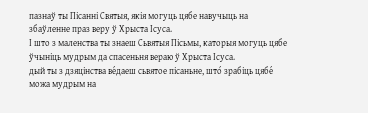пазнаў ты Пісанні Святыя, якія могуць цябе навучыць на збаўленне праз веру ў Хрыста Ісуса.
І што з маленства ты знаеш Сьвятыя Пісьмы, каторыя могуць цябе ўчыніць мудрым да спасеньня вераю ў Хрыста Ісуса.
дый ты з дзяцінства ве́даеш сьвятое пісаньне, што́ зрабіць цябе́ можа мудрым на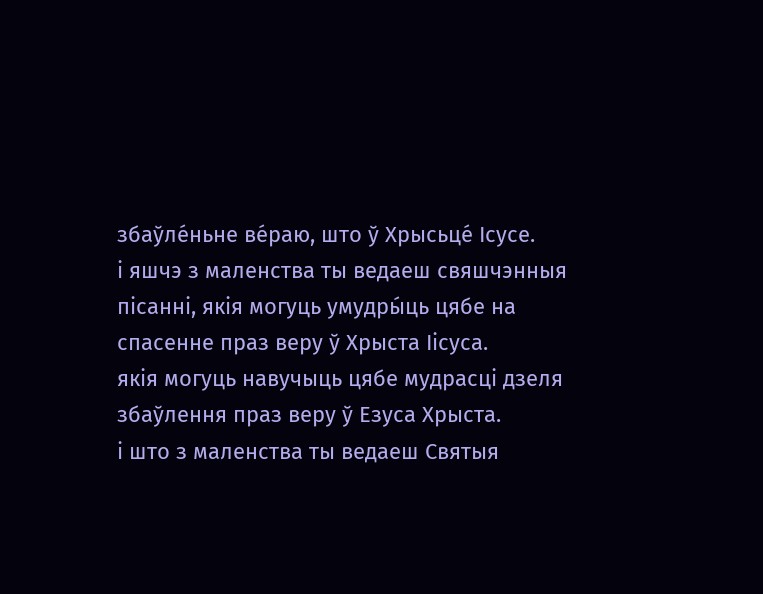збаўле́ньне ве́раю, што ў Хрысьце́ Ісусе.
і яшчэ з маленства ты ведаеш свяшчэнныя пісанні, якія могуць умудры́ць цябе на спасенне праз веру ў Хрыста Іісуса.
якія могуць навучыць цябе мудрасці дзеля збаўлення праз веру ў Езуса Хрыста.
і што з маленства ты ведаеш Святыя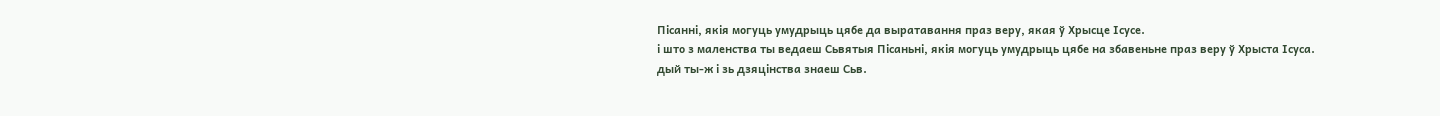Пісанні, якія могуць умудрыць цябе да выратавання праз веру, якая ў Хрысце Ісусе.
і што з маленства ты ведаеш Сьвятыя Пісаньні, якія могуць умудрыць цябе на збавеньне праз веру ў Хрыста Ісуса.
дый ты-ж і зь дзяцінства знаеш Сьв.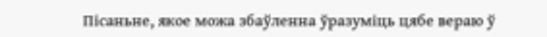Пісаньне, якое можа збаўленна ўразуміць цябе вераю ў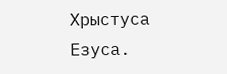Хрыстуса Езуса.